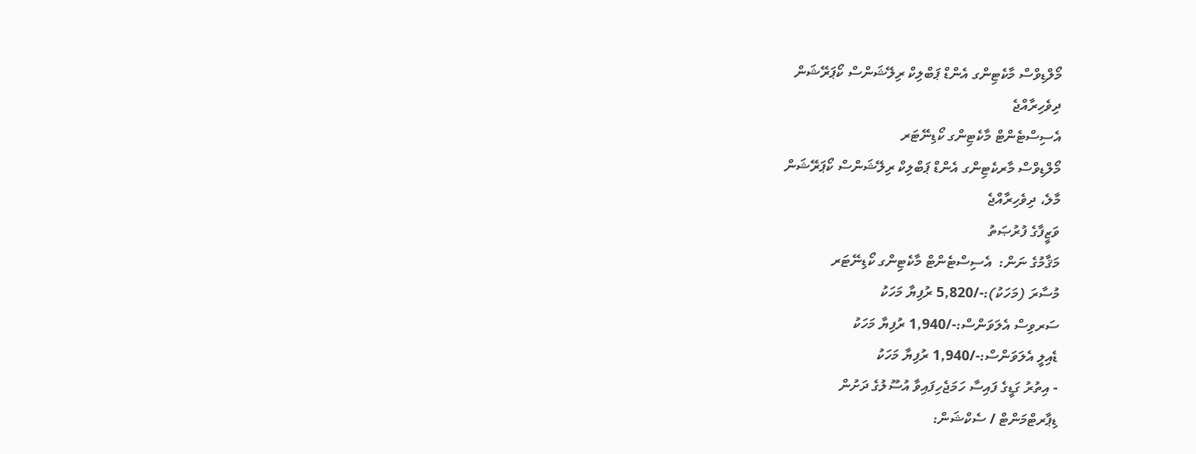މޯލްޑިވްސް މާކެޓިންގ އެންޑް ޕަބްލިކް ރިލޭޝަންސް ކޯޕަރޭޝަން
ދިވެހިރާއްޖެ
އެސިސްޓެންޓް މާކެޓިންގ ކޯޑިނޭޓަރ
މޯލްޑިވްސް މާރކެޓިންގ އެންޑް ޕަބްލިކް ރިލޭޝަންސް ކޯޕަރޭޝަން
މާލެ، ދިވެހިރާއްޖެ
ވަޒީފާގެ ފުރުޞަތު
މަޤާމުގެ ނަން:  އެސިސްޓެންޓް މާކެޓިންގ ކޯޑިނޭޓަރ
މުސާރަ (މަހަކު):-/5,820 ރުފިޔާ މަހަކު
ސަރވިސް އެލަވަންސް:-/1,940 ރުފިޔާ މަހަކު
ޑެއިލީ އެލަވަންސް:-/1,940 ރުފިޔާ މަހަކު
- އިތުރު ގަޑީގެ ފައިސާ ހަމަޖެހިފައިވާ އުސޫލުގެ ދަށުން
ޑިޕާރޓްމަންޓް / ސެކްޝަން: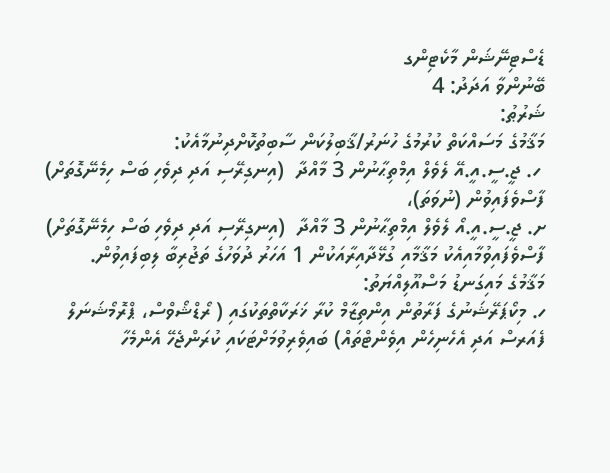ޑެސްޓިނޭޝަން މާކެޓިންގ
ބޭނުންވާ އަދަދު: 4
ޝަރުޠު:
މަޤާމުގެ މަސައްކަތް ކުރުމުގެ ހުނަރު/ޤާބިލުކަން ސާބިތުކޮށްދިނުމާއެކު:
 ހ. ޖީ.ސީ.އީ.އޭ ލެވެލް އިމްތިޙާނުން 3 މާއްދާ  (އިނގިރޭސި އަދި ދިވެހި ބަސް ހިމެނޭގޮތަށް) ފާސްވެފައިވުން (ނުވަތަ)،
ށ. ޖީ.ސީ.އީ.އޯ ލެވެލް އިމްތިޙާނުން 3 މާއްދާ  (އިނގިރޭސި އަދި ދިވެހި ބަސް ހިމެނޭގޮތަށް) ފާސްވެފައިވުމާއިއެކު މަޤާމާއި ގުޅޭދާއިރާއަކުން 1 އަހަރު ދުވަހުގެ ތަޖުރިބާ ލިބިފައިވުން.
މަޤާމުގެ މައިގަނޑު މަސްއޫލިއްޔަތު:
ހ. މިކޯޕަރޭޝަނުގެ ފަރާތުން އިންތިޒާމް ކުރާ ޚަރަކާތްތަކުގައި ( ރޯޑްޝޯވްސް، ޕްރޮމޯޝަނަލް ފެއަރސް އަދި އެހެނިހެން އިވެންޓްތައް) ބައިވެރިވުމަށްޓަކައި ކުރަންޖެހޭ އެންމެހާ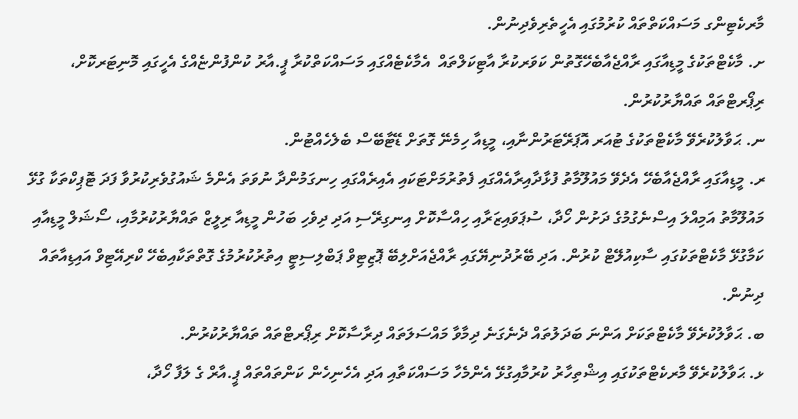މާރކެޓިންގ މަސައްކަތްތައް ކުރުމުގައި އެހީތެރިވެދިނުން.
ށ. މާކެޓްތަކުގެ މީޑިއާގައި ރާއްޖެއާބެހޭގޮތުން ކަވަރކުރާ އާޓިކަލްތައް  އެމާކެޓެއްގައި މަސައްކަތްކުރާ ޕީ.އާރު ކުންފުންޏެއްގެ އެހީގައި މޮނިޓަރކޮށް، ރިޕޯރޓްތައް ތައްޔާރުކުރުން.
ނ. ޙަވާލުކުރެވޭ މާކެޓްތަކުގެ ޓުއަރ އޮޕަރޭޓަރުންނާއި، މީޑިއާ ހިމެނޭ ގޮތަށް ޑޭޓާބޭސް ބެލެހެއްޓުން.
ރ. މީޑިއާގައި ރާއްޖެއާބެހޭ އެދެވޭ މައުލޫމާތު ފުޅާދާއިރާއެއްގައި ފެތުރުމަށްޓަކައި އެއިރެއްގައި ހިނގަމުންދާ ނުވަތަ އެންމެ ޝައުގުވެރިކުރުވާ ފަދަ ޓޮޕިކްތަކާ ގުޅޭ މައުލޫމާތު އަމިއްލަ އިސްނެގުމުގެ ދަށުން ހޯދާ، ސުޕަވައިޒަރާއި ހިއްސާކޮށް އިނގިރޭސި އަދި ދިވެހި ބަހުން މީޑިއާ ރިލީޒް ތައްޔާރުކުރުމާއި، ސޯޝަލް މީޑިއާއި ކަމާގުޅޭ މާކެޓްތަކުގައި ސާކިއުލޭޓް ކުރުން. އަދި ބޭރުދުނިޔޭގައި ރާއްޖެއަށްލިބޭ ޕޮޒިޓިވް ޕަބްލިސިޓީ އިތުރުކުރުމުގެ ގޮތްތަކާއިބެހޭ ކްރިއޭޓިވް އައިޑިއާތައް ދިނުން.
ބ. ޙަވާލުކުރެވޭ މާކެޓްތަކަށް އަންނަ ބަދަލުތައް ދެނެގަނެ ދިމާވާ މައްސަލަތައް ދިރާސާކޮށް ރިޕޯރޓްތައް ތައްޔާރުކުރުން.
ޅ. ޙަވާލުކުރެވޭ މާރކެޓްތަކުގައި އިޝްތިހާރު ކުރުމާއިގުޅޭ އެންމެހާ މަސައްކަތާއި އަދި އެހެނިހެން ކަންތައްތައް ޕީ.އާރް ގެ ލަފާ ހޯދާ،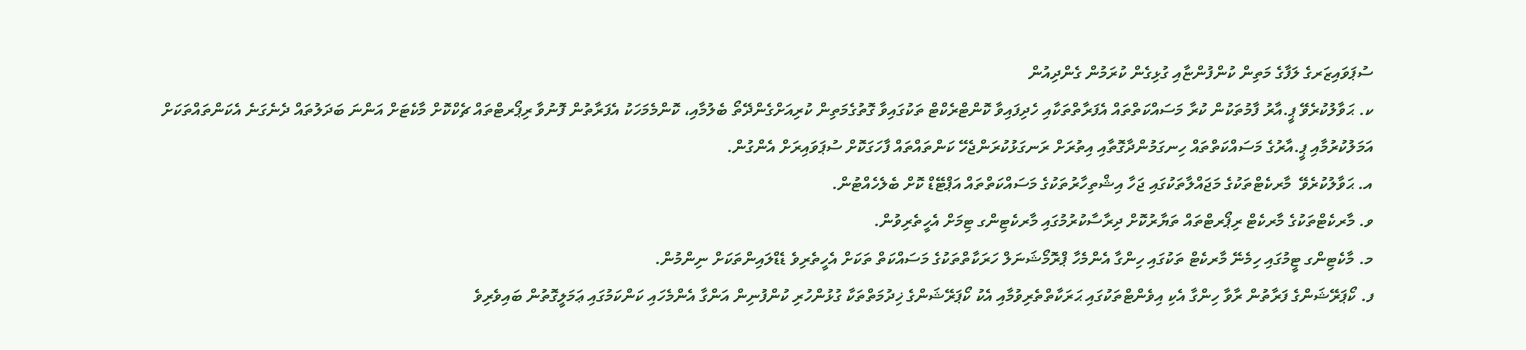ސުޕަވައިޒަރގެ ލަފާގެ މަތިން ކުންފުންޏާއި ގުޅިގެން ކުރަމުން ގެންދިއުން
ކ. ޙަވާލުކުރެވޭ ޕީ.އާރު ފާމުތަކުން ކުރާ މަސައްކަތްތައް އެފަރާތްތަކާއި ހެދިފައިވާ ކޮންޓްރެކްޓް ތަކުގައިވާ ގޮތުގެމަތިން ކުރިއަށްގެންދޭތޯ ބެލުމާއި، ކޮންމެމަހަކު އެފަރާތުން ފޮނުވާ ރިޕޯރޓްތައް ޗެކްކޮށް މާކެޓަށް އަންނަ ބަދަލުތައް ދެނެގަނެ އެކަންތައްތަކަށް އަމަލުކުރުމާއި ޕީ.އާރުގެ މަސައްކަތްތައް ހިނގަމުންދާގޮތާއި އިތުރަށް ރަނގަޅުކުރަންޖެހޭ ކަންތައްތައް ފާހަގަކޮށް ސުޕަވައިރަށް އެންގުން.
އ. ޙަވާލުކުރެވޭ  މާރކެޓްތަކުގެ މަޖައްލާތަކުގައި ޖަހާ އިޝްތިހާރުތަކުގެ މަސައްކަތްތައް އަޕްޓޭޑް ކޮށް ބެލެހެއްޓުން.
ވ. މާރކެޓްތަކުގެ މާރކެޓް ރިޕޯރޓްތައް ތަޔާރުކޮށް ދިރާސާކުރުމުގައި މާރކެޓިންގ ޓިމަށް އެހީތެރިވުން.
މ. މާކެޓިންގ ޓީމުގައި ހިމެނޭ މާރކެޓް ތަކުގައި ހިންގާ އެންމެހާ ޕްރޮމޯޝަނަލް ހަރަކާތްތަކުގެ މަސައްކަތް ތަކަށް އެހީތެރިވެ ޑެޑްލައިންތަކަށް ނިންމުން.
ފ. ކޯޕަރޭޝަންގެ ފަރާތުން ރާވާ ހިންގާ އެކި އިވެންޓްތަކުގައި ޙަރަކާތްތެރިވުމާއި އެކު ކޯޕަރޭޝަންގެ ޚިދުމަތްތަކާ ގުޅުންހުރި ކުންފުނިން އަންގާ އެންމެހައި ކަންކަމުގައި ޢަމަލީގޮތުން ބައިވެރިވެ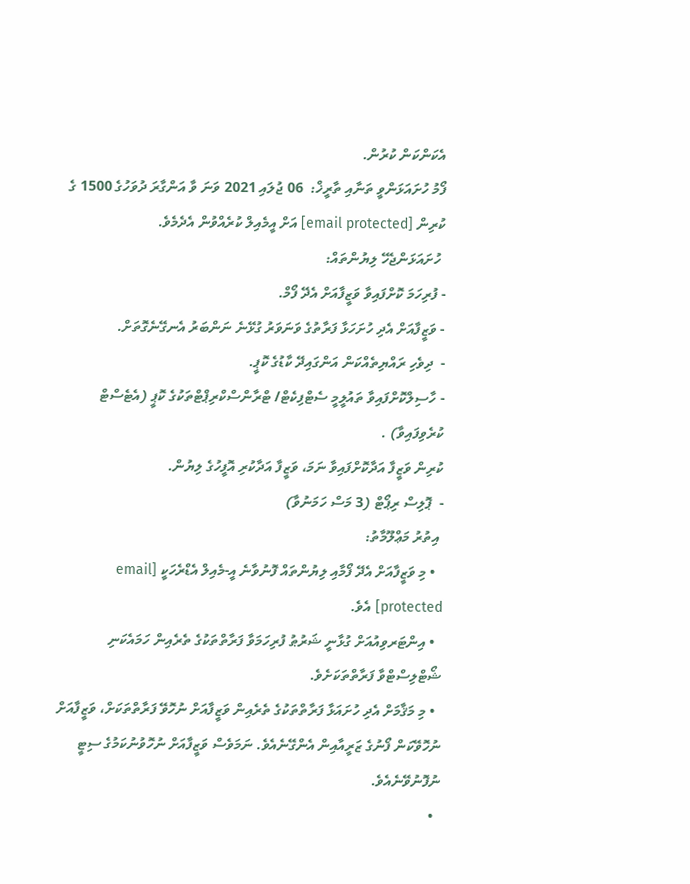އެކަންކަން ކުރުން.
ފޯމު ހުށައަޅަންވީ ތަނާއި ތާރީޚް:  06 ޖުލައި 2021 ވަނަ ވާ އަންގާރަ ދުވަހުގެ 1500 ގެ ކުރިން [email protected] އަށް އީމެއިލް ކުރެއްވުން އެދެމެވެ.
 ހުށައަޅަންޖެހޭ ލިޔުންތައް:
- ފުރިހަމަ ކޮށްފައިވާ ވަޒީފާއަށް އެދޭ ފޯމް.
- ވަޒީފާއަށް އެދި ހުށަހަޅާ ފަރާތުގެ ވަނަވަރު ގުޅޭނެ ނަންބަރު އެނގޭނެގޮތަށް.
-  ދިވެހި ރައްޔިތެއްކަން އަންގައިދޭ ކާޑުގެ ކޮޕީ.
- ހާސިލްކޮށްފައިވާ ތައުލީމީ ސެޓްފިކެޓް/ ޓްރާންސްކްރިޕްޓްތަކުގެ ކޮޕީ (އެޓެސްޓް ކުރެވިފައިވާ) .
ކުރިން ވަޒީފާ އަދާކޮށްފައިވާ ނަމަ، ވަޒީފާ އަދާކުރި އޮފީހުގެ ލިޔުން.
-  ޕޮލިސް ރިޕޯޓް (3 މަސް ހަމަނުވާ)
 އިތުރު މަޢްލޫމާތު:
  • މި ވަޒީފާއަށް އެދޭ ފޯމާއި ލިޔުންތައް ފޮނުވާނެ އީ-މެއިލް އެޑްރެހަކީ [email protected] އެވެ.
  • އިންޓަރވިއުއަށް ގުޅާނީ ޝަރުޠު ފުރިހަމަވާ ފަރާތްތަކުގެ ތެރެއިން ހަމައެކަނި ޝޯޓްލިސްޓްވާ ފަރާތްތަކަށެވެ.
  • މި މަޤާމަށް އެދި ހުށައަޅާ ފަރާތްތަކުގެ ތެރެއިން ވަޒީފާއަށް ނުހޮވޭ ފަރާތްތަކަށް، ވަޒީފާއަށް ނުހޮވޭކަން ފޯނުގެ ޒަރީއާއިން އެންގޭނެއެވެ. ނަމަވެސް ވަޒީފާއަށް ނުހޮވުނުކަމުގެ ސިޓީ ނުފޮނުވޭނެއެވެ.
  •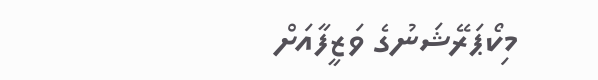މިކޯޕަރޭޝަނުގެ ވަޒީފާއަށް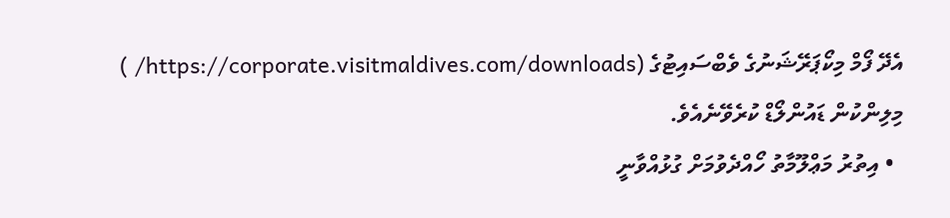އެދޭ ފޯމް މިކޯޕަރޭޝަނުގެ ވެބްސައިޓުގެ (https://corporate.visitmaldives.com/downloads/ ) މިލިންކުން ޑައުންލޯޑް ކުރެވޭނެއެވެ.
  • އިތުރު މަޢްލޫމާތު ހޯއްދެވުމަށް ގުޅުއްވާނީ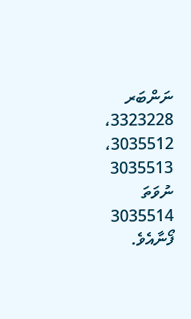ނަންބަރ 3323228، 3035512، 3035513 ނުވަތަ 3035514 ފޯނާއެވެ.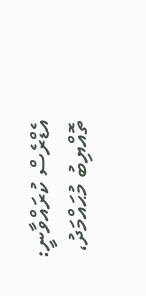އެޑްރެސް ކުރައްވާނީ:
ތޮއްޔިބު މުޙައްމަދު،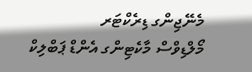މެނޭޖިންގ ޑިރެކްޓަރ
މޯލްޑިވްސް މާކެޓިންގ އެންޑް ޕަބްލިކް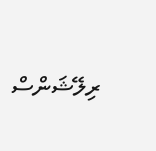ރިލޭޝަންސް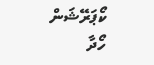ކޯޕަރޭޝަން
ހޯދާ